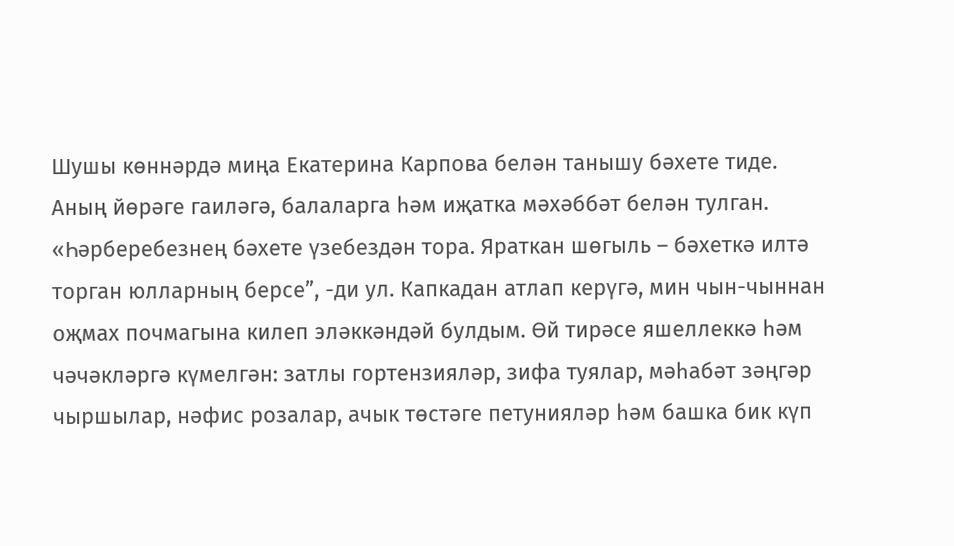Шушы көннәрдә миңа Екатерина Карпова белән танышу бәхете тиде.
Аның йөрәге гаиләгә, балаларга һәм иҗатка мәхәббәт белән тулган. «Һәрберебезнең бәхете үзебездән тора. Яраткан шөгыль – бәхеткә илтә торган юлларның берсе”, -ди ул. Капкадан атлап керүгә, мин чын-чыннан оҗмах почмагына килеп эләккәндәй булдым. Өй тирәсе яшеллеккә һәм чәчәкләргә күмелгән: затлы гортензияләр, зифа туялар, мәһабәт зәңгәр чыршылар, нәфис розалар, ачык төстәге петунияләр һәм башка бик күп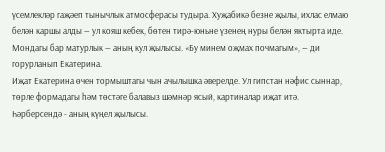үсемлекләр гаҗәеп тынычлык атмосферасы тудыра. Хуҗабикә безне җылы, ихлас елмаю белән каршы алды — ул кояш кебек, бөтен тирә-юньне үзенең нуры белән яктырта иде. Мондагы бар матурлык — аның кул җылысы. «Бу минем оҗмах почмагым», — ди горурланып Екатерина.
Иҗат Екатерина өчен тормыштагы чын ачылышка әверелде. Ул гипстан нәфис сыннар, төрле формадагы һәм төстәге балавыз шәмнәр ясый, картиналар иҗат итә. Һәрберсендә - аның күңел җылысы.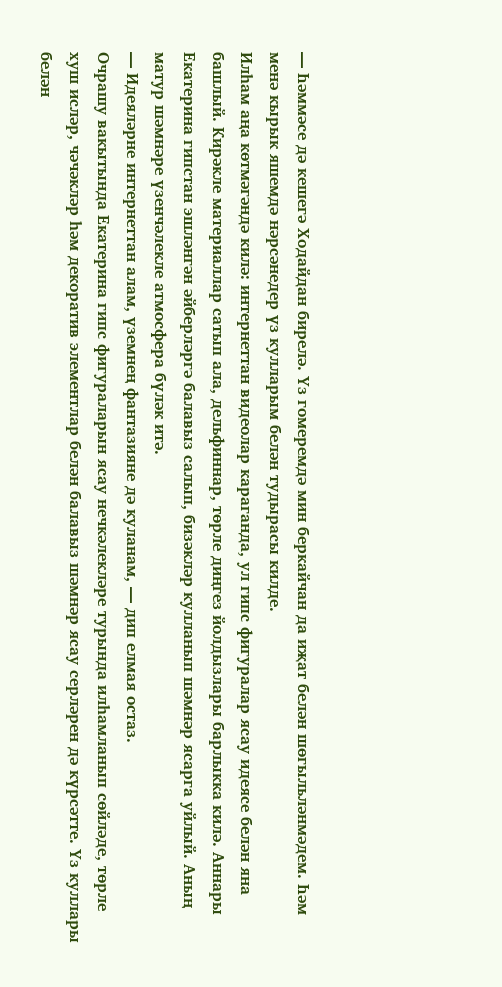— Һәммәсе дә кешегә Ходайдан бирелә. Үз гомеремдә мин беркайчан да иҗат белән шөгыльләнмәдем. Һәм менә кырык яшемдә нәрсәнедер үз кулларым белән тудырасы килде.
Илһам аңа көтмәгәндә килә: интернеттан видеолар караганда, ул гипс фигуралар ясау идеясе белән яна башлый. Кирәкле материаллар сатып ала, дельфиннар, төрле диңгез йолдызлары барлыкка килә. Аннары Екатерина гипстан эшләнгән әйберләргә балавыз салып, бизәкләр кулланып шәмнәр ясарга уйлый. Аның матур шәмнәре үзенчәлекле атмосфера бүләк итә.
— Идеяләрне интернеттан алам, үземнең фантазияне дә куланам, — дип елмая остаз.
Очрашу вакытында Екатерина гипс фигураларын ясау нечкәлекләре турында илһамланып сөйләде, төрле хуш исләр, чәчәкләр һәм декоратив элементлар белән балавыз шәмнәр ясау серләрен дә күрсәтте. Үз куллары белән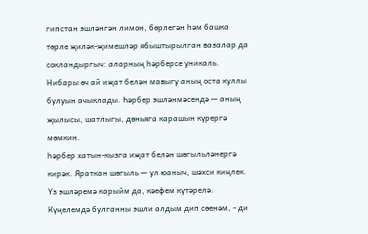гипстан эшләнгән лимон, бөрлегән һәм башка төрле җиләк-җимешләр ябыштырылган вазалар да сокландыргыч: аларның һәрберсе уникаль.
Нибары өч ай иҗат белән мавыгу аның оста куллы булуын ачыклады. Һәрбер эшләнмәсендә — аның җылысы, шатлыгы, дөньяга карашын күрергә мөмкин.
һәрбер хатын-кызга иҗат белән шөгыльләнергә кирәк. Яраткан шөгыль — ул юаныч, шәхси киңлек. Үз эшләремә карыйм да, кәефем күтәрелә. Күңелемдә булганны эшли алдым дип сөенәм, - ди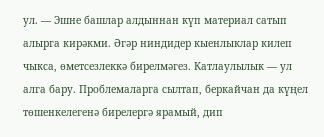ул. — Эшне башлар алдыннан күп материал сатып алырга кирәкми. Әгәр ниндидер кыенлыклар килеп чыкса, өметсезлеккә бирелмәгез. Катлаулылык — ул алга бару. Проблемаларга сылтап, беркайчан да күңел төшенкелегенә бирелергә ярамый, дип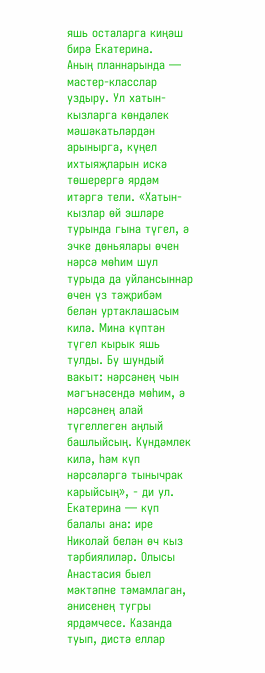яшь осталарга киңәш бирә Екатерина.
Аның планнарында — мастер-класслар уздыру. Ул хатын-кызларга көндәлек мәшәкатьләрдән арынырга, күңел ихтыяҗларын искә төшерергә ярдәм итәргә тели. «Хатын-кызлар өй эшләре турында гына түгел, ә эчке дөньялары өчен нәрсә мөһим шул турыда да уйлансыннар өчен үз тәҗрибәм белән уртаклашасым килә. Мина күптән түгел кырык яшь тулды. Бу шундый вакыт: нәрсәнең чын мәгънәсендә мөһим, ә нәрсәнең алай түгеллеген аңлый башлыйсың. Күндәмлек килә, һәм күп нәрсәләргә тынычрак карыйсың», - ди ул.
Екатерина — күп балалы ана: ире Николай белән өч кыз тәрбиялиләр. Олысы Анастасия быел мәктәпне тәмамлаган, әнисенең тугры ярдәмчесе. Казанда туып, дистә еллар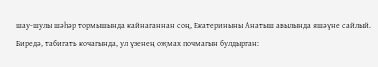шау-шулы шәһәр тормышында кайнаганнан соң, Екатериныны Анатыш авылында яшәүне сайлый. Биредә, табигать кочагында, ул үзенең оҗмах почмагын булдырган: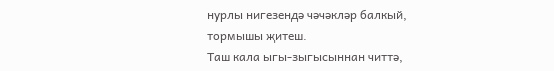нурлы нигезендә чәчәкләр балкый, тормышы җитеш.
Таш кала ыгы-зыгысыннан читтә,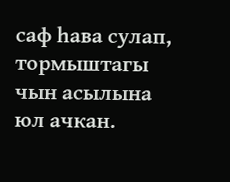саф һава сулап, тормыштагы чын асылына юл ачкан.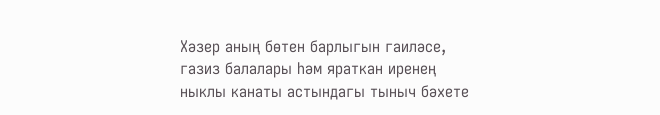Хәзер аның бөтен барлыгын гаиләсе, газиз балалары һәм яраткан иренең ныклы канаты астындагы тыныч бәхете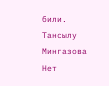били.
Тансылу Мингазова
Нет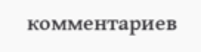комментариев